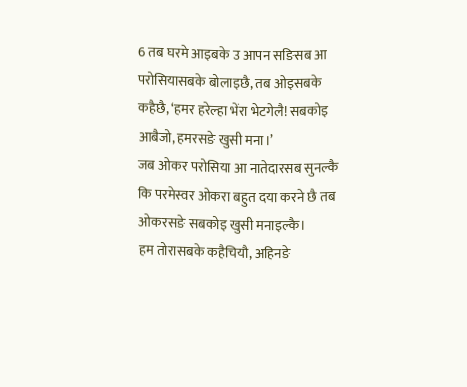6 तब घरमे आइबके उ आपन सङिसब आ परोसियासबके बोलाइछै, तब ओइसबके कहैछै, ‘हमर हरेल्हा भेंरा भेटगेलै! सबकोइ आबैजो, हमरसङे खुसी मना।’
जब ओकर परोसिया आ नातेदारसब सुनल्कै कि परमेस्वर ओकरा बहुत दया करने छै तब ओकरसङे सबकोइ खुसी मनाइल्कै।
हम तोरासबके कहैचियौ, अहिनङे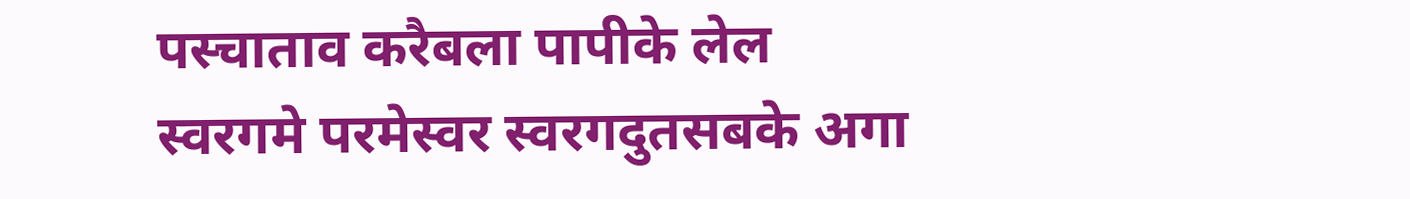पस्चाताव करैबला पापीके लेल स्वरगमे परमेस्वर स्वरगदुतसबके अगा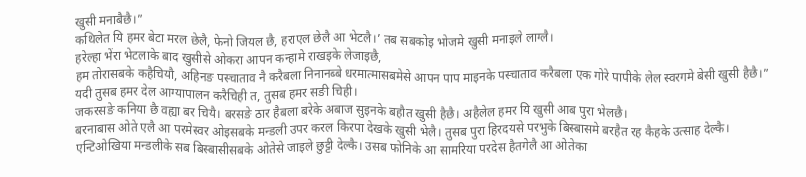खुसी मनाबैछै।”
कथिलेत यि हमर बेटा मरल छेलै, फेनो जियल छै, हराएल छेलै आ भेटलै।’ तब सबकोइ भोजमे खुसी मनाइले लाग्लै।
हरेल्हा भेंरा भेटलाके बाद खुसीसे ओकरा आपन कन्हामे राखइके लेजाइछै,
हम तोरासबके कहैचियौ, अहिनङ पस्चाताव नै करैबला निनानब्बे धरमात्मासबमेसे आपन पाप माइनके पस्चाताव करैबला एक गोरे पापीके लेल स्वरगमे बेसी खुसी हैछै।”
यदी तुसब हमर देल आग्यापालन करैचिही त, तुसब हमर सङी चिही।
जकरसङे कनिया छै वह्या बर चियै। बरसङे ठार हैबला बरेके अबाज सुइनके बहौत खुसी हैछै। अहैलेल हमर यि खुसी आब पुरा भेलछै।
बरनाबास ओते एलै आ परमेस्वर ओइसबके मन्डली उपर करल किरपा देखके खुसी भेलै। तुसब पुरा हिरदयसे परभुके बिस्बासमे बरहैत रह कैहके उत्साह देल्कै।
एन्टिओखिया मन्डलीके सब बिस्बासीसबके ओतेसे जाइले छुट्टी देल्कै। उसब फोनिके आ सामरिया परदेस हैतगेलै आ ओतेका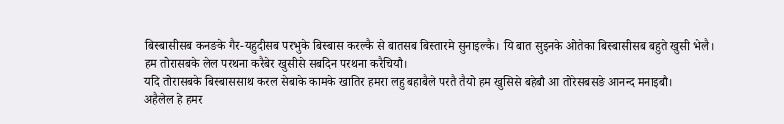बिस्बासीसब कनङके गैर-यहुदीसब परभुके बिस्बास करल्कै से बातसब बिस्तारमे सुनाइल्कै। यि बात सुइनके ओतेका बिस्बासीसब बहुते खुसी भेलै।
हम तोरासबके लेल परथना करैबेर खुसीसे सबदिन परथना करैचियौ।
यदि तोरासबके बिस्बाससाथ करल सेबाके कामके खातिर हमरा लहु बहाबैले परतै तैयो हम खुसिसे बहेबौ आ तोरेसबसङे आनन्द मनाइबौ।
अहैलेल हे हमर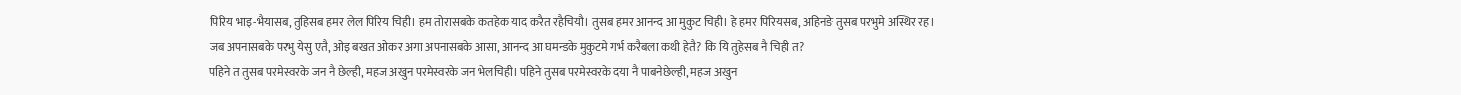पिरिय भाइ-भैयासब, तुहिसब हमर लेल पिरिय चिही। हम तोरासबके कतहेक याद करैत रहैचियौ। तुसब हमर आनन्द आ मुकुट चिही। हे हमर पिरियसब, अहिनङे तुसब परभुमे अस्थिर रह।
जब अपनासबके परभु येसु एतै, ओइ बखत ओकर अगा अपनासबके आसा, आनन्द आ घमन्डके मुकुटमे गर्भ करैबला कथी हेतै? कि यि तुहेसब नै चिही त?
पहिने त तुसब परमेस्वरके जन नै छेल्ही, महज अखुन परमेस्वरके जन भेलचिही। पहिने तुसब परमेस्वरके दया नै पाबनेछेल्ही, महज अखुन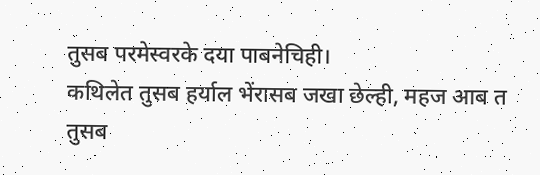तुसब परमेस्वरके दया पाबनेचिही।
कथिलेत तुसब हर्याल भेंरासब जखा छेल्ही, महज आब त तुसब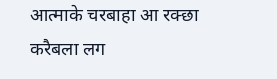आत्माके चरबाहा आ रक्छा करैबला लग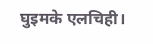घुइमके एलचिही।